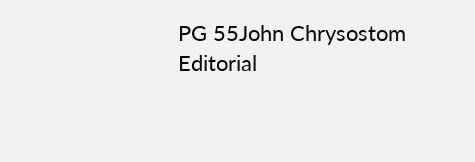PG 55John Chrysostom
Editorial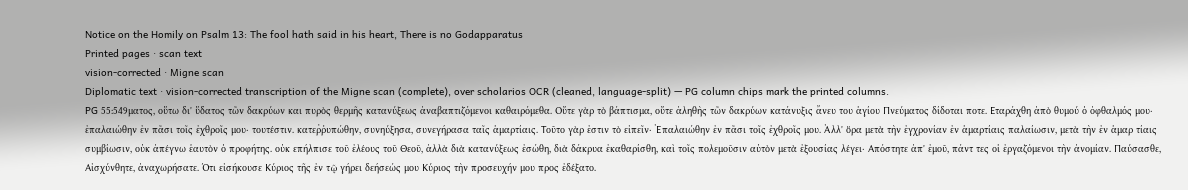Notice on the Homily on Psalm 13: The fool hath said in his heart, There is no Godapparatus
Printed pages · scan text
vision-corrected · Migne scan
Diplomatic text · vision-corrected transcription of the Migne scan (complete), over scholarios OCR (cleaned, language-split) — PG column chips mark the printed columns.
PG 55:549ματος, οὕτω δι' ὕδατος τῶν δακρύων και πυρὸς θερμῆς κατανύξεως ἀναβαπτιζόμενοι καθαιρόμεθα. Οὔτε γὰρ τὸ βάπτισμα, οὔτε ἀληθὴς τῶν δακρύων κατάνυξις ἄνευ του ἁγίου Πνεύματος δίδοται ποτε. Εταράχθη ἀπὸ θυμού ὁ ὀφθαλμός μου· ἐπαλαιώθην ἐν πᾶσι τοῖς ἐχθροῖς μου· τουτέστιν. κατεῤῥυπώθην, συνηύξησα, συνεγήρασα ταῖς ἁμαρτίαις. Τοῦτο γὰρ ἐστιν τὸ εἰπεῖν· Ἐπαλαιώθην ἐν πᾶσι τοῖς ἐχθροῖς μου. Ἀλλ' ὅρα μετὰ τὴν ἐγχρονίαν ἐν ἁμαρτίαις παλαίωσιν, μετὰ τὴν ἐν ἁμαρ τίαις συμβίωσιν, οὐκ ἀπέγνω ἑαυτὸν ὁ προφήτης. οὐκ επήλπισε τοῦ ἐλέους τοῦ Θεοῦ, ἀλλὰ διὰ κατανύξεως ἐσώθη, διὰ δάκρυα ἐκαθαρίσθη, καὶ τοῖς πολεμοῦσιν αὐτὸν μετὰ ἐξουσίας λέγει· Απόστητε ἀπ' ἐμοῦ, πάντ τες οἱ ἐργαζόμενοι τὴν ἀνομίαν. Παύσασθε, Αἰσχύνθητε, ἀναχωρήσατε. Ότι εἰσήκουσε Κύριος τῆς ἐν τῷ γήρει δεήσεώς μου Κύριος τὴν προσευχήν μου προς ἐδέξατο.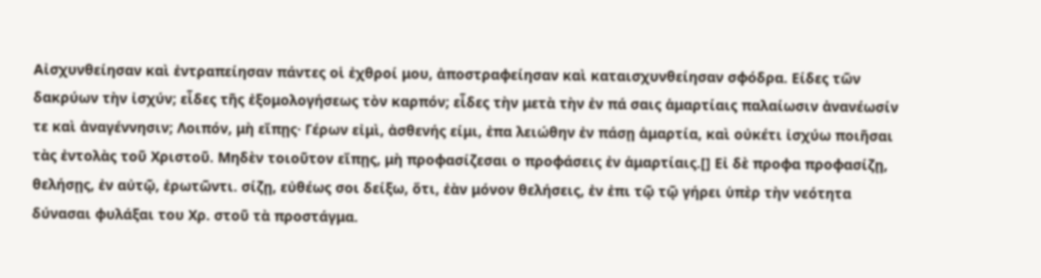Αἰσχυνθείησαν καὶ ἐντραπείησαν πάντες οἱ ἐχθροί μου, ἀποστραφείησαν καὶ καταισχυνθείησαν σφόδρα. Είδες τῶν δακρύων τὴν ἰσχύν; εἶδες τῆς ἐξομολογήσεως τὸν καρπόν; εἶδες τὴν μετὰ τὴν ἐν πά σαις ἁμαρτίαις παλαίωσιν ἀνανέωσίν τε καὶ ἀναγέννησιν; Λοιπόν, μὴ εἴπῃς· Γέρων εἰμὶ, ἀσθενής είμι, ἐπα λειώθην ἐν πάσῃ ἁμαρτία, καὶ οὐκέτι ἰσχύω ποιῆσαι τὰς ἐντολὰς τοῦ Χριστοῦ. Μηδὲν τοιοῦτον εἴπῃς, μὴ προφασίζεσαι ο προφάσεις ἐν ἁμαρτίαις.[] Εἰ δὲ προφα προφασίζῃ, θελήσῃς, ἐν αὐτῷ, ἐρωτῶντι. σίζῃ, εὐθέως σοι δείξω, ὅτι, ἐὰν μόνον θελήσεις, ἐν ἐπι τῷ τῷ γήρει ὑπὲρ τὴν νεότητα δύνασαι φυλάξαι του Χρ. στοῦ τὰ προστάγμα.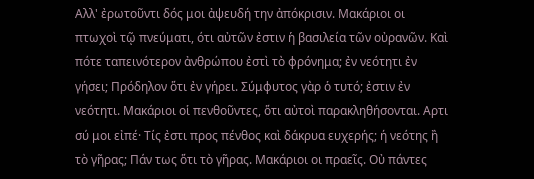Αλλ' ἐρωτοῦντι δός μοι ἀψευδή την ἀπόκρισιν. Μακάριοι οι πτωχοὶ τῷ πνεύματι, ότι αὐτῶν ἐστιν ἡ βασιλεία τῶν οὐρανῶν. Καὶ πότε ταπεινότερον ἀνθρώπου ἐστὶ τὸ φρόνημα; ἐν νεότητι ἐν γήσει; Πρόδηλον ὅτι ἐν γήρει. Σύμφυτος γὰρ ὁ τυτό; ἐστιν ἐν νεότητι. Μακάριοι οἱ πενθοῦντες, ὅτι αὐτοὶ παρακληθήσονται. Αρτι σύ μοι εἰπέ· Τίς ἐστι προς πένθος καὶ δάκρυα ευχερής; ή νεότης ἢ τὸ γῆρας; Πάν τως ὅτι τὸ γῆρας. Μακάριοι οι πραεῖς. Οὐ πάντες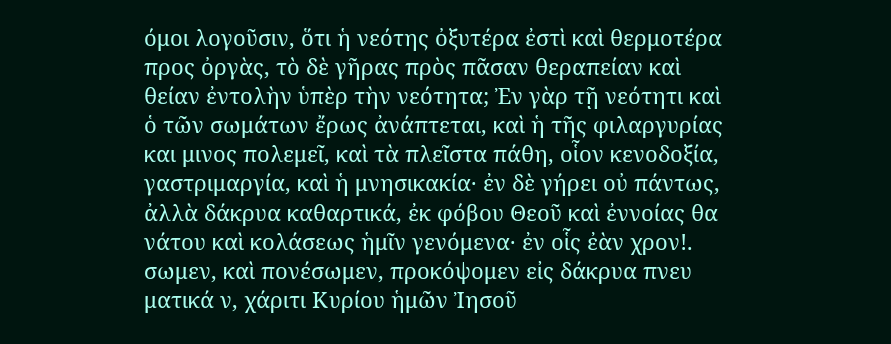όμοι λογοῦσιν, ὅτι ἡ νεότης ὀξυτέρα ἐστὶ καὶ θερμοτέρα προς ὀργὰς, τὸ δὲ γῆρας πρὸς πᾶσαν θεραπείαν καὶ θείαν ἐντολὴν ὑπὲρ τὴν νεότητα; Ἐν γὰρ τῇ νεότητι καὶ ὁ τῶν σωμάτων ἔρως ἀνάπτεται, καὶ ἡ τῆς φιλαργυρίας και μινος πολεμεῖ, καὶ τὰ πλεῖστα πάθη, οἷον κενοδοξία, γαστριμαργία, καὶ ἡ μνησικακία· ἐν δὲ γήρει οὐ πάντως, ἀλλὰ δάκρυα καθαρτικά, ἐκ φόβου Θεοῦ καὶ ἐννοίας θα νάτου καὶ κολάσεως ἡμῖν γενόμενα· ἐν οἷς ἐὰν χρον!. σωμεν, καὶ πονέσωμεν, προκόψομεν εἰς δάκρυα πνευ ματικά ν, χάριτι Κυρίου ἡμῶν Ἰησοῦ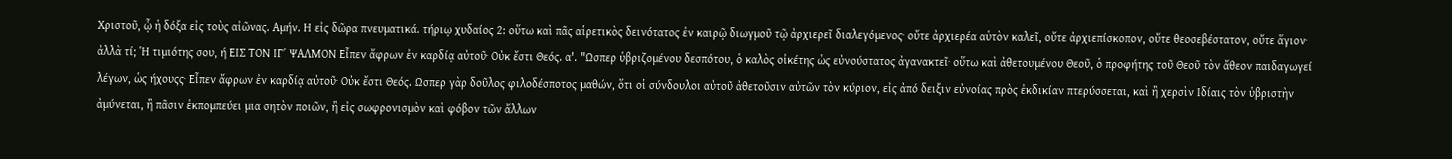Χριστοῦ, ᾧ ἡ δόξα εἰς τοὺς αἰῶνας. Αμήν. Η εἰς δῶρα πνευματικά. τήριῳ χυδαίος 2: οὕτω καὶ πᾶς αἱρετικὸς δεινότατος ἐν καιρῷ διωγμοῦ τῷ ἀρχιερεῖ διαλεγόμενος· οὔτε ἀρχιερέα αὑτὸν καλεῖ, οὔτε ἀρχιεπίσκοπον, οὔτε θεοσεβέστατον, οὔτε ἅγιον· ἀλλὰ τί; Ἡ τιμιότης σου, ή ΕΙΣ ΤΟΝ ΙΓ΄ ΨΑΛΜΟΝ Εἶπεν ἄφρων ἐν καρδίᾳ αὐτοῦ· Οὐκ ἔστι Θεός. α'. "Ωσπερ ὑβριζομένου δεσπότου, ὁ καλὸς οἰκέτης ὡς εὐνούστατος ἀγανακτεῖ· οὕτω καὶ ἀθετουμένου Θεοῦ, ὁ προφήτης τοῦ Θεοῦ τὸν ἄθεον παιδαγωγεί λέγων, ὡς ήχουςς· Εἶπεν ἄφρων ἐν καρδίᾳ αὐτοῦ· Οὐκ ἔστι Θεός. Ωσπερ γὰρ δοῦλος φιλοδέσποτος μαθών, ὅτι οἱ σύνδουλοι αὐτοῦ ἀθετοῦσιν αὐτῶν τὸν κύριον, εἰς ἀπό δειξιν εὐνοίας πρὸς ἐκδικίαν πτερύσσεται, καὶ ἢ χερσὶν Ιδίαις τὸν ὑβριστὴν ἀμύνεται, ἢ πᾶσιν ἐκπομπεύει μια σητὸν ποιῶν, ἢ εἰς σωφρονισμὸν καὶ φόβον τῶν ἄλλων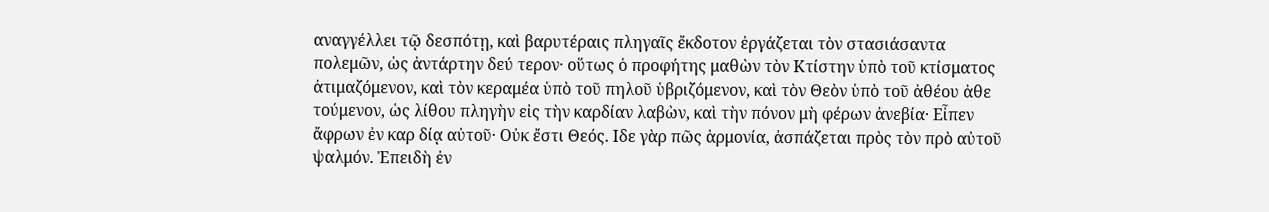αναγγέλλει τῷ δεσπότῃ, καὶ βαρυτέραις πληγαῖς ἔκδοτον ἐργάζεται τὸν στασιάσαντα πολεμῶν, ὡς ἀντάρτην δεύ τερον· οὕτως ὁ προφήτης μαθὼν τὸν Κτίστην ὑπὸ τοῦ κτίσματος ἀτιμαζόμενον, καὶ τὸν κεραμέα ὑπὸ τοῦ πηλοῦ ὑβριζόμενον, καὶ τὸν Θεὸν ὑπὸ τοῦ ἀθέου ἀθε τούμενον, ὡς λίθου πληγὴν εἰς τὴν καρδίαν λαβὼν, καὶ τὴν πόνον μὴ φέρων ἀνεβία· Εἶπεν ἄφρων ἐν καρ δίᾳ αὐτοῦ· Οὐκ ἔστι Θεός. Ιδε γὰρ πῶς ἁρμονία, ἀσπάζεται πρὸς τὸν πρὸ αὐτοῦ ψαλμόν. Ἐπειδὴ ἐν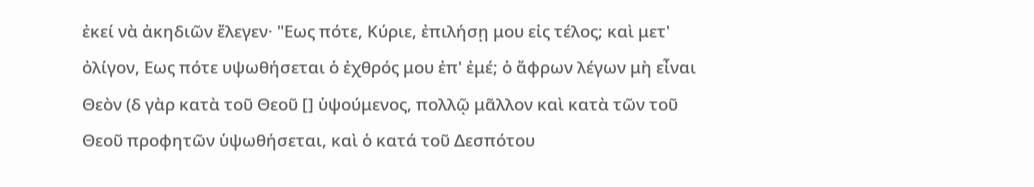ἐκεί νὰ ἀκηδιῶν ἔλεγεν· "Εως πότε, Κύριε, ἐπιλήσῃ μου εἰς τέλος; καὶ μετ' ὀλίγον, Εως πότε υψωθήσεται ὁ ἐχθρός μου ἐπ' ἐμέ; ὁ ἄφρων λέγων μὴ εἶναι Θεὸν (δ γὰρ κατὰ τοῦ Θεοῦ [] ὑψούμενος, πολλῷ μᾶλλον καὶ κατὰ τῶν τοῦ Θεοῦ προφητῶν ὑψωθήσεται, καὶ ὁ κατά τοῦ Δεσπότου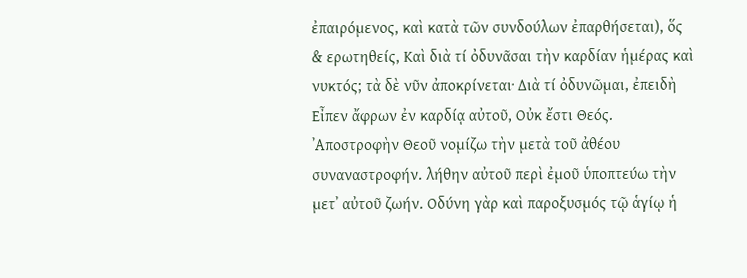ἐπαιρόμενος, καὶ κατὰ τῶν συνδούλων ἐπαρθήσεται), ὅς & ερωτηθείς, Καὶ διὰ τί ὀδυνᾶσαι τὴν καρδίαν ἡμέρας καὶ νυκτός; τὰ δὲ νῦν ἀποκρίνεται· Διὰ τί ὀδυνῶμαι, ἐπειδὴ Εἶπεν ἄφρων ἐν καρδίᾳ αὐτοῦ, Οὐκ ἔστι Θεός. ᾿Αποστροφὴν Θεοῦ νομίζω τὴν μετὰ τοῦ ἀθέου συναναστροφήν. λήθην αὐτοῦ περὶ ἐμοῦ ὑποπτεύω τὴν μετ᾿ αὐτοῦ ζωήν. Οδύνη γὰρ καὶ παροξυσμός τῷ ἁγίῳ ἡ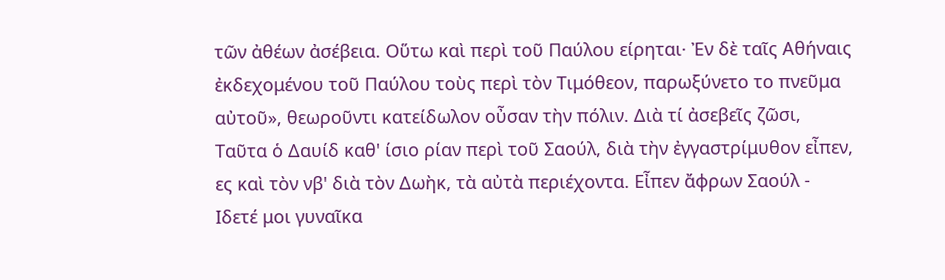τῶν ἀθέων ἀσέβεια. Οὕτω καὶ περὶ τοῦ Παύλου είρηται· Ἐν δὲ ταῖς Αθήναις ἐκδεχομένου τοῦ Παύλου τοὺς περὶ τὸν Τιμόθεον, παρωξύνετο το πνεῦμα αὐτοῦ», θεωροῦντι κατείδωλον οὖσαν τὴν πόλιν. Διὰ τί ἀσεβεῖς ζῶσι, Ταῦτα ὁ Δαυίδ καθ' ίσιο ρίαν περὶ τοῦ Σαούλ, διὰ τὴν ἐγγαστρίμυθον εἶπεν, ες καὶ τὸν νβ' διὰ τὸν Δωὴκ, τὰ αὐτὰ περιέχοντα. Εἶπεν ἄφρων Σαούλ - Ιδετέ μοι γυναῖκα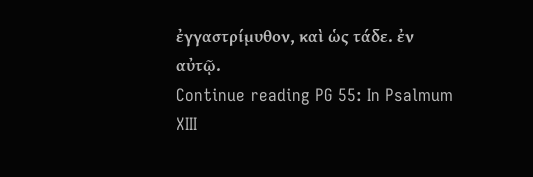ἐγγαστρίμυθον, καὶ ὡς τάδε. ἐν αὐτῷ.
Continue reading PG 55: In Psalmum XIII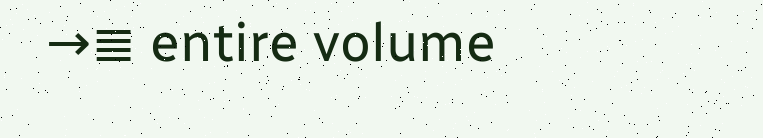→≣ entire volume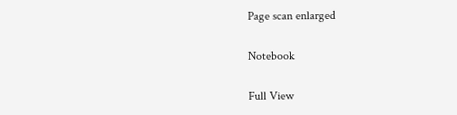Page scan enlarged

Notebook

Full View